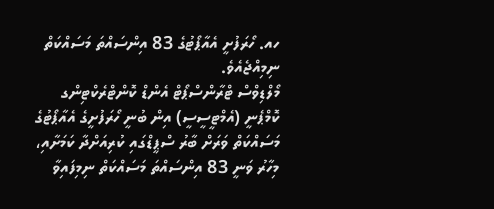ހއ. ހޯރަފުށީ އެއާޕޯޓުގެ 83 އިންސައްތަ މަސައްކަތް ނިމިއްޖެއެވެ.
މޯލްޑިވްސް ޓްރާންސްޕޯޓް އެންޑް ކޮންޓްރެކްޓިންގ ކޮމްޕެނީ (އެމްޓީސީސީ) އިން ބުނީ ހޯރަފުށީގެ އެއާޕޯޓުގެ މަސައްކަތް ވަރަށް ބާރު ސްޕީޑްގައި ކުރިއަށްދާ ކަމަށާއި، މިހާރު ވަނީ 83 އިންސައްތަ މަސައްކަތް ނިމިފައިވާ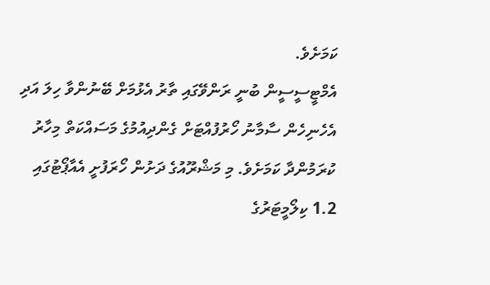ކަމަށެވެ.
އެމްޓީސީސީން ބުނީ ރަންވޭގައި ތާރު އެޅުމަށް ބޭނުންވާ ހިލަ އަދި އެހެނިހެން ސާމާނު ހޯރުފުއްޓަށް ގެންދިއުމުގެ މަސައްކަތް މިހާރު ކުރަމުންދާ ކަމަށެވެ. މި މަޝްރޫއުގެ ދަށުން ހޯރަފުށީ އެއާޕޯޓުގައި 1.2 ކިލޯމީޓަރުގެ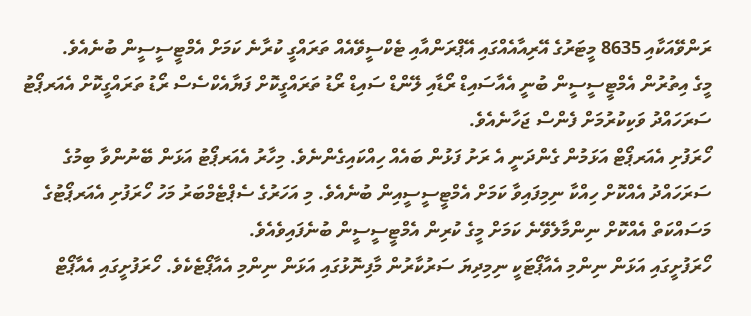ރަންވޭއަކާއި 8635 މީޓަރުގެ އޭރިއާއެއްގައި އޭޕްރަންއާއި ޓެކްސީވޭއެއް ތަރައްގީ ކުރާނެ ކަމަށް އެމްޓީސީސީން ބުނެއެވެ.
މީގެ އިތުރުން އެމްޓީސީސީން ބުނީ އެއާސައިޑް ރޯޑާއި ލޭންޑް ސައިޑް ރޯޑު ތަރައްގީކޮށް ފަޔާއެކްސެސް ރޯޑު ތަރައްގީކޮށް އެއަރޕޯޓު ސަރަހައްދު ވަކިކުރުމަށް ފެންސް ޖަހާނެއެވެ.
ހޯރަފުށި އެއަރޕޯޓް އަޅަމުން ގެންދަނީ އެ ރަށު ފަޅުން ބައެއް ހިއްކައިގެންނެވެ. މިހާރު އެއަރޕޯޓު އަޅަން ބޭނުންވާ ބިމުގެ ސަރަހައްދު އެއްކޮށް ހިއްކާ ނިމިފައިވާ ކަމަށް އެމްޓީސީސީއިން ބުނެއެވެ. މި އަހަރުގެ ސެޕްޓެމްބަރު މަހު ހޯރަފުށި އެއަރޕޯޓުގެ މަސައްކަތް އެއްކޮށް ނިންމާލެވޭނެ ކަމަށް މީގެ ކުރިން އެމްޓީސީސީން ބުނެފައިވެއެވެ.
ހޯރަފުށީގައި އަޅަން ނިންމި އެއާޕޯޓަކީ ނިމިދިޔަ ސަރުކާރުން މާފިނޮޅުގައި އަޅަން ނިންމި އެއާޕޯޓެކެވެ. ހޯރަފުށީގައި އެއާޕޯޓް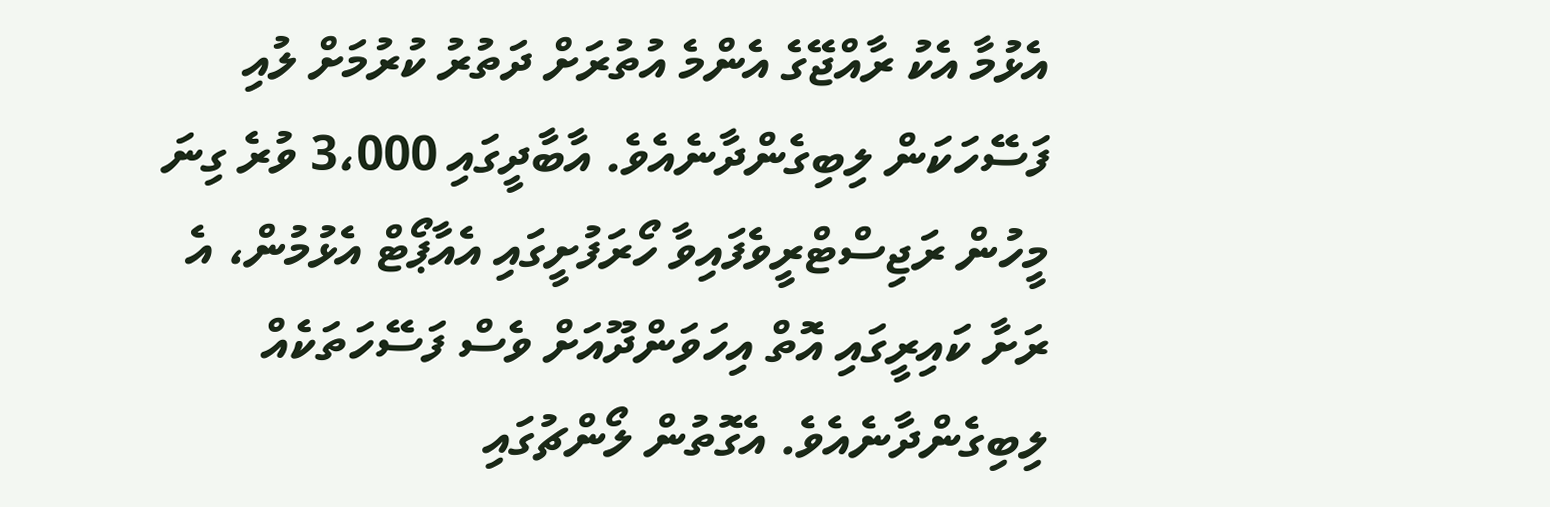އެޅުމާ އެކު ރާއްޖޭގެ އެންމެ އުތުރަށް ދަތުރު ކުރުމަށް ލުއި ފަސޭހަކަން ލިބިގެންދާނެއެވެ. އާބާދީގައި 3،000 ވުރެ ގިނަ މީހުން ރަޖިސްޓްރީވެފައިވާ ހޯރަފުށީގައި އެއާޕޯޓް އެޅުމުން، އެ ރަށާ ކައިރީގައި އޮތް އިހަވަންދޫއަށް ވެސް ފަސޭހަތަކެއް ލިބިގެންދާނެއެވެ. އެގޮތުން ލޯންޗުގައި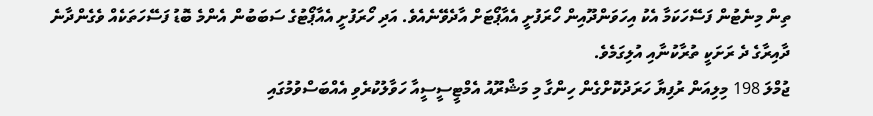ތިން މިނެޓުން ފަސޭހަކަމާ އެކު އިހަވަންދޫއިން ހޯރަފުށީ އެއާޕޯޓަށް އާދެވޭނެއެވެ. އަދި ހޯރަފުށީ އެއާޕޯޓުގެ ސަބަބުން އެންމެ ބޮޑު ފަސޭހަތަކެއް ވެގެންދާނެ ދާއިރާގެ ދެ ރަށަކީ ތުރާކުނާއި އުލިގަމެވެ.
ޖުމްލަ 198 މިލިއަން ރުފިޔާ ހަރަދުކޮށްގެން ހިންގާ މި މަޝްރޫއު އެމްޓީސީސީއާ ހަވާލުކުރެވި އެއްބަސްވުމުގައި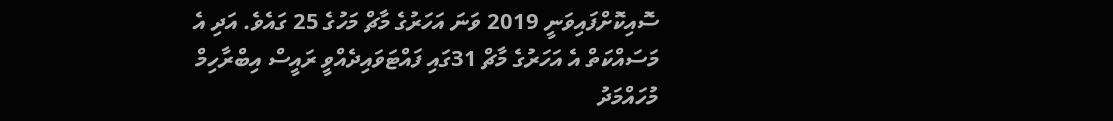ސޮއިކޮށްފައިވަނީ 2019 ވަނަ އަހަރުގެ މާޗް މަހުގެ 25 ގައެވެ. އަދި އެ މަސައްކަތް އެ އަހަރުގެ މާޗް 31ގައި ފައްޓަވައިދެއްވީ ރައީސް އިބްރާހިމް މުހައްމަދު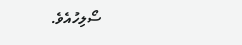ސޯލިހުއެވެ.